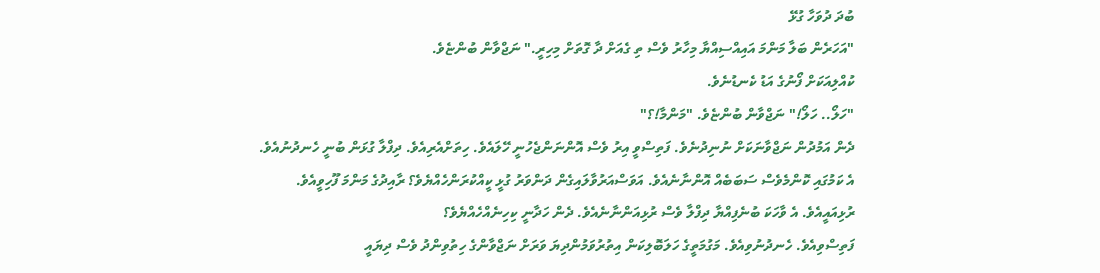ބުދަ ދުވަހާ ގުޅޭ
"އަހަރެން ބަލާ މަންމަ އައިއްސިއްޔާ މިހާރު ވެސް ތި ގެއަށް ދާ ގޮތަށް މިހިރީ." ނަޖްވާން ބުންޏެވެ.
ކުއްލިއަކަށް ފޯނުގެ އަޑު ކެނޑުނެވެ.
"ހަލޯ.. ހަލޯ!" ނަޖްވާން ބުންޏެވެ. "މަންމާ!؟"
ދެން އަމުދުން ނަޖްވާނަކަށް ނުނިދުނެވެ. ފަތިސްވީ އިރު ވެސް އޮންނަންޖެހުނީ ހޭލައެވެ. ހިތަށްއެރިއެވެ. ދިފްލާ ގުޅަން ބުނީ ހެނދުނުއެވެ. އެ ކަމުގައި ކޮންމެވެސް ސަބަބެއް އޮންނާނެއެވެ. އަވަސްއަރުވާލައިގެން ދަންވަރު ގުޅީ ކީއްކުރަންހެއްޔެވެ؟ ރާއިދުގެ މަންމަ ފޫހިވީއެވެ. ރުޅިއައީއެވެ. އެ ވާހަކަ ބުނެފިއްޔާ ދިފްލާ ވެސް ރުޅިއަންނާނެއެވެ. ދެން ހަދާނީ ކިހިނެއްހެއްޔެވެ؟
ފަތިސްވިއެވެ. ހެނދުނުވިއެވެ. މަގުމަތީގެ ހަލަބޮލިކަން އިތުރުވަމުންދިޔަ ވަރަށް ނަޖްވާންގެ ހިތުވިންދު ވެސް ދިޔައީ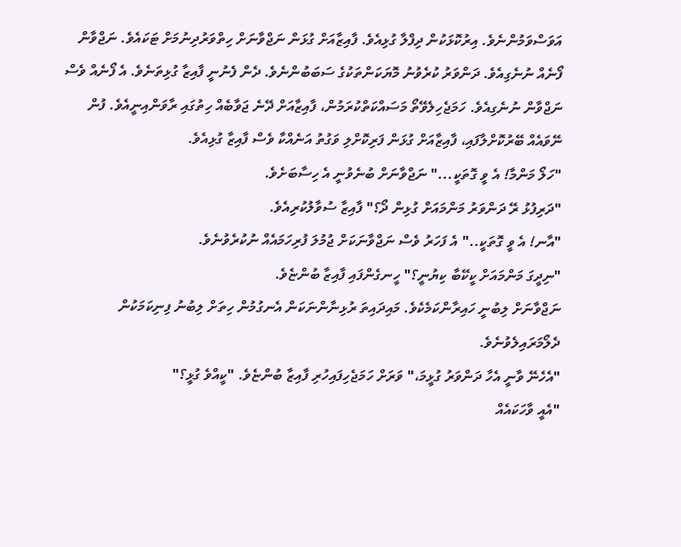އަވަސްވަމުންނެވެ. އިރުކޮޅަކުން ދިފްލާ ގުޅިއެވެ. ފާއިޒާއަށް ގުޅަން ނަޖްވާނަށް ހިތްވަރުދިނުމަށް ޓަކައެވެ. ނަޖްވާން ފޯނެއް ނުނެގިއެވެ. ދަންވަރު ކުރެވުނު މޮޔަކަންތަކުގެ ސަބަބުންނެވެ. ދެން ފެނުނީ ފާއިޒާ ގުޅިތަނެވެ. އެ ފޯނެއް ވެސް ނަޖްވާން ނުނެގިއެވެ. ހަމަޖެހިލެވޭތޯ މަސައްކަތްކުރަމުން، ފާއިޒާއަށް ދޭނެ ޖަވާބެއް ހިތުގައި ރާވަންއިނީއެވެ. ފުން ނޭވައެއް ބޭރުކޮށްލާފައި، ފާއިޒާއަށް ގުޅަން ފަރިކޮށްލި ވަގުތު އަނެއްކާ ވެސް ފާއިޒާ ގުޅިއެވެ.
"ހަލޯ މަންމާ! އެ ވީ ގޮތަކީ..." ނަޖްވާނަށް ބުނެވުނީ އެ ހިސާބަށެވެ.
"ދަރިފުޅު ރޭ ދަންވަރު މަންމައަށް ގުޅިން ދޯ؟" ފާއިޒާ ސުވާލުކުރިއެވެ.
"އާނ! އެ ވީ ގޮތަކީ.." އެ ފަހަރު ވެސް ނަޖްވާނަކަށް ޖުމުލަ ފުރިހަމައެއް ނުކުރެވުނެވެ.
"ނިދީގަ މަންމައަށް ކީކޭބާ ކިޔުނީ؟" ހީނގެންފައި ފާއިޒާ ބުންޏެވެ.
ނަޖްވާނަށް ލިބުނީ ހައިރާންކަމެކެވެ. މައިދައިތަ ރުޅިނާންނަކަން އެނގުމުން ހިތަށް ލިބުނު ފިނިކަމަކުން ދެލޯމަރައިލެވުނެވެ.
"އެހެނޭ ވާނީ އެހާ ދަންވަރު ގުޅީމަ،" ވަރަށް ހަމަޖެހިފައިހުރި ފާއިޒާ ބުންޏެވެ. "ކީއްވެ ގުޅީ؟"
"އެއީ ވާހަކައެއް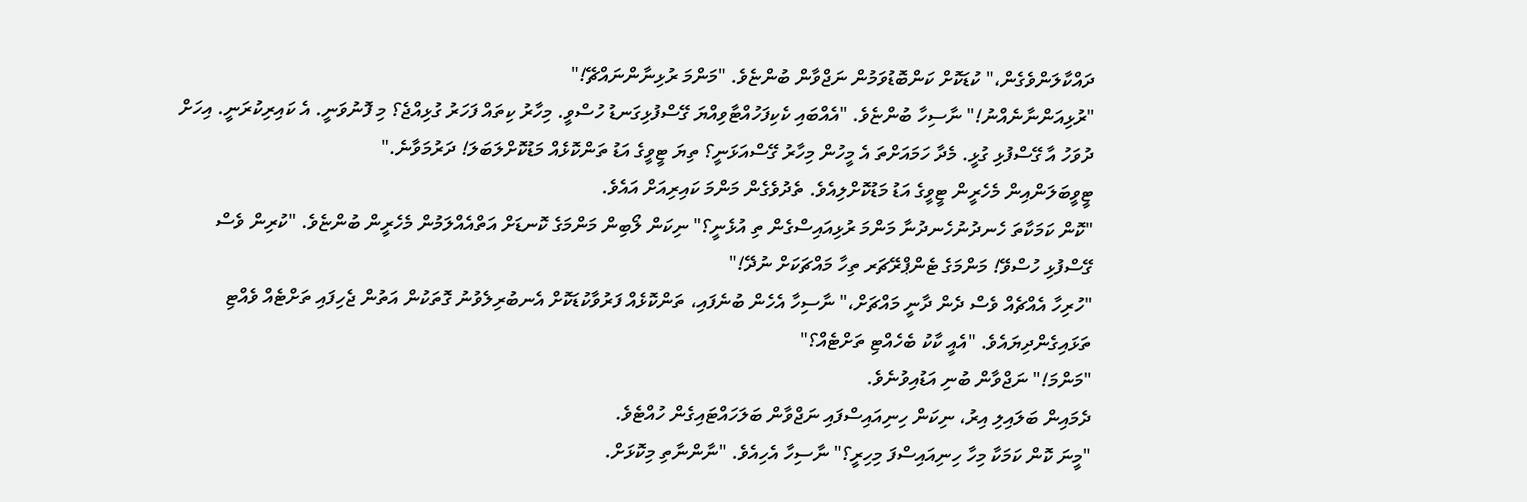ދައްކާލަންވެގެން،" ކުޑަކޮށް ކަންބޮޑުވަމުން ނަޖްވާން ބުންޏެވެ. "މަންމަ ރުޅިނާންނައްޗޭ!"
"ރުޅިއަންނާނެއްނު!" ނާސިހާ ބުންޏެވެ. "އެއްބައި ކެކިފަހުއްޓާވިއްޔަ ގޭސްފުޅިގަނޑު ހުސްވީ. މިހާރު ކިތައް ފަހަރު ގުޅިއްޖެ؟ މި ފޮނުވަނީ. އެ ކައިރިކުރަނީ. އިހަށް ދުވަހު އާ ގޭސްފުޅި ގުޅީ. މެދާ ހަމައަށްތަ އެ މީހުން މިހާރު ގޭސްއަޅަނީ؟ ތިޔަ ޓީވީގެ އަޑު ތަންކޮޅެއް މަޑުކޮށްލަބަލަ! ދަރުމަވާނެ."
ޓީވީބަލަންއިން މެހެރީން ޓީވީގެ އަޑު މަޑުކޮށްލިއެވެ. ތެދުވެގެން މަންމަ ކައިރިއަށް އައެވެ.
"ކޮން ކަމަކާތަ ހެނދުނުހެނދުނާ މަންމަ ރުޅިއައިސްގެން ތި އުޅެނީ؟" ނިކަން ލޯބިން މަންމަގެ ކޮނޑަށް އަތްއެއްލަމުން މެހެރީން ބުންޏެވެ. "ކުރިން ވެސް ގޭސްފުޅި ހުސްވޭ! މަންމަގެ ޓެންޕްރޭޗަރ ތިހާ މައްޗަކަށް ނުދޭ!"
"ހުރިހާ އެއްޗެއް ވެސް ދެން ދާނީ މައްޗަށް،" ނާސިހާ އެހެން ބުނެފައި، ތަންކޮޅެއް ފަރުވާކުޑަކޮށް އެނބުރިލެވުނު ގޮތަކުން އަތުން ޖެހިފައި ތަށްޓެއް ވެއްޓި ތަޅައިގެންދިޔައެވެ. "އެއީ ކާކު ބެހެއްޓި ތަށްޓެއް؟"
"މަންމަ!" ނަޖްވާން ބުނި އަޑުއިވުނެވެ.
ދެމައިން ބަލައިލި އިރު، ނިކަން ހިނިއައިސްފައި ނަޖްވާން ބަލަހައްޓައިގެން ހުއްޓެވެ.
"މީނަ ކޮން ކަމަކާ މިހާ ހިނިއައިސްފަ މިހިރީ؟" ނާސިހާ އެހިއެވެ. "ނާންނާތި މިކޮޅަށް.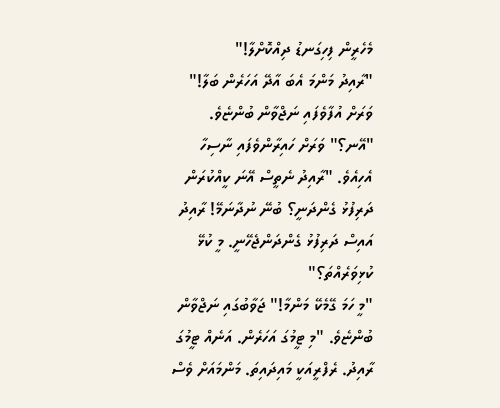މެހެރީން ފިހިގަނޑު ދިއްކޮށްލާ!"
"ރާއިދު މަންމަ އެބަ އާދޭ އަހަރެން ބަލާ!" ވަރަށް އުފާވެފައި ނަޖްވާން ބުންޏެވެ.
"އޭނ؟" ވަރަށް ހައިރާންވެފައި ނާސިހާ އެހިއެވެ. "ރާއިދު ނެތީސް އޭނަ ކީއްކުރަން ދަރިފުޅު ގެންދަނީ؟ ބުނޭ ނުދާނަމޭ! ރާއިދު އައިސް ދަރިފުޅު ގެންދަންޖެހޭނީ. މީ ކުޅޭ ކުޅިވަރެއްތަ؟"
"މީ ހަމަ ގޭމެކޭ މަންމާ!" ޖަވާބުގައި ނަޖްވާން ބުންޏެވެ. "މި ޓީމުގަ އަހަރެން. އަނެއް ޓީމުގަ ރާއިދު. ރެފްރީއަކީ މައިދައިތަ. މަންމައަށް ވެސް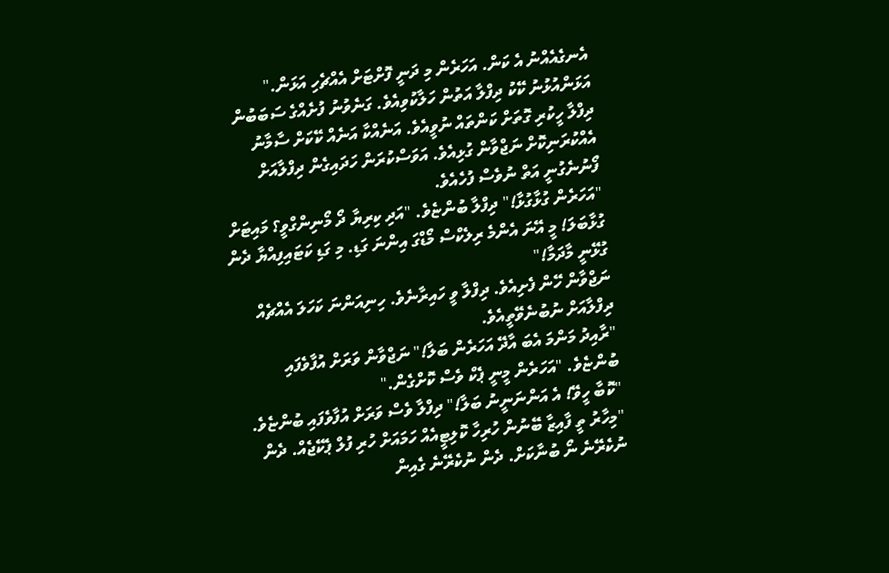އެނގެއެއްނު އެ ކަން. އަހަރެން މި ދަނީ ފޮށްޓަށް އެއްޗެހި އަޅަން."
އަޅަންއުޅުނު ކޭކު ދިފްލާ އަތުން ހަލާކުވިއެވެ. ގަނެވުނު ފުށެއްގެ ސަބަބުން ދިފްލާ ހީކުރި ގޮތަށް ކަންތައް ނުވީއެވެ. އަނެއްކާ އަނެއް ކޭކަށް ސާމާނު އެއްކުރަނިކޮށް ނަޖްވާން ގުޅިއެވެ. އަވަސްކުރަން ހަދައިގެން ދިފްލާއަށް ފޯނުނެގުނީ އަތް ނުވެސް ފުހެއެވެ.
"އަހަރެން ގުޅާގުޅާ!" ދިފްލާ ބުންޏެވެ. "އަދި ކިރިޔާ ދޯ މޯނިންގްވީ؟ މައިޓަށް ގުޅާބަލަ! މީ އޭނަ އެންމެ ރިލެކްސް މޯޑްގަ އިންނަ ގަޑި. މި ގަޑި ކަޓައިފިއްޔާ ދެން ގުޅޭނީ މާދަމާ!"
ނަޖްވާން ހޭން ފެށިއެވެ. ދިފްލާ ވީ ހައިރާނެވެ. ހިނިއަންނަ ކަހަލަ އެއްޗެއް ދިފްލާއަށް ނުބުނެވޭތީއެވެ.
"ރާއިދު މަންމަ އެބަ އާދޭ އަހަރެން ބަލާ!" ނަޖްވާން ވަރަށް އުފާވެފައި ބުންޏެވެ. "އަހަރެން މީނީ ޕެކް ވެސް ކޮށްގެން."
"ކޮބާ ހީވޭ! އެ އަންނަނީނު ބަލާ!" ދިފްލާ ވެސް ވަރަށް އުފާވެފައި ބުންޏެވެ. "މިހާރު ތީ ފާއިޒާ ބޭނުން ހުރިހާ ކޮލިޓީއެއް ހަމައަށް ހުރި ފުލް ޕެކޭޖެއް. ދެން ނުކެރޭނެ ނޯ ބުނާކަށް. ދެން ނުކެރޭނެ ގެއިން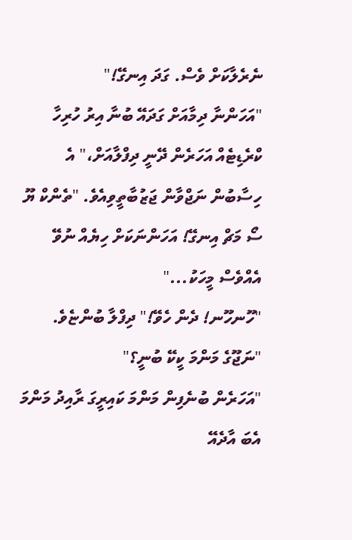ނެރެލާކަށް ވެސް. ގަދަ އިނގޭ!"
"އަހަންނާ ދިމާއަށް ގަދައޭ ބުނާ އިރު ހުރިހާ ކްރެޑިޓެއް އަހަރެން ދޭނީ ދިފްލާއަށް،" އެ ހިސާބުން ނަޖްވާން ޖަޒުބާތީވިއެވެ. "ތެންކް ޔޫ ސޯ މަޗް އިނގޭ! އަހަންނަކަށް ހިޔެއް ނުވޭ އެއްވެސް މީހަކު..."
"ހޫނހޫނ! ދެން ހެވޭ!" ދިފްލާ ބުންޏެވެ. "ނަޖޫގެ މަންމަ ކީކޭ ބުނީ؟"
"އަހަރެން ބުނެފިން މަންމަ ކައިރީގަ ރާއިދު މަންމަ އެބަ އާދެއޭ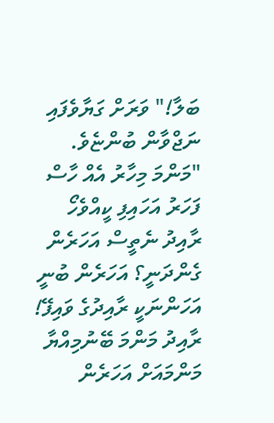ބަލާ!" ވަރަށް ގަޔާވެފައި ނަޖްވާން ބުންޏެވެ. "މަންމަ މިހާރު އެއް ހާސް ފަހަރު އަހައިފި ކީއްވެހޯ ރާއިދު ނެތީސް އަހަރެން ގެންދަނީ؟ އަހަރެން ބުނީ އަހަންނަކީ ރާއިދުގެ ވައިފޭ! ރާއިދު މަންމަ ބޭނުމިއްޔާ މަންމައަށް އަހަރެން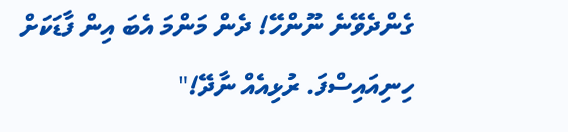ގެންދެވޭނެ ނޫންހޭ! ދެން މަންމަ އެބަ އިން ފާޑަކަށް ހިނިއައިސްފަ. ރުޅިއެއް ނާދޭ!"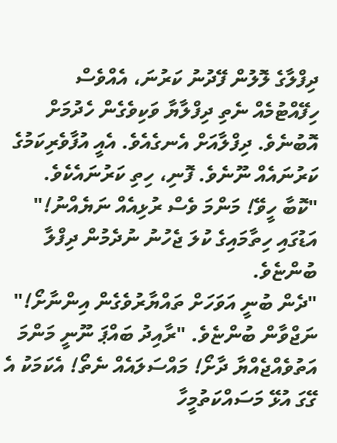ދިފްލާގެ ލޮލުން ފޭދުނު ކަރުނަ، އެއްވެސް ހިފޭއްޓުމެއް ނެތި ދިފްލާޔާ ވަކިވެގެން ހެދުމަށް އޮބުނެވެ. ދިފްލާއަށް އެނގެއެވެ. އެއީ އުފާވެރިކަމުގެ ކަރުނައެއް ނޫނެވެ. ފޮނި، ހިތި ކަރުނައެކެވެ.
"ކޮބާ ހީވޭ! މަންމަ ވެސް ރުޅިއެއް ނަޔެއްނު!" އަޑުގައި ހިތާމައިގެ ކުލަ ޖެހުނު ނުދެމުން ދިފްލާ ބުންޏެވެ.
"ދެން ބުނީ އަވަހަށް ތައްޔާރުވެގެން އިންނާށޯ!" ނަޖްވާން ބުންޏެވެ. "ރާއިދު ބައްޕަ ނޫނީ މަންމަ އަތުވެއްޖެއްޔާ ދާށޯ! މައްސަލައެއް ނެތޯ! އެކަމަކު އެ ގޭގަ އުޅޭ މަސައްކަތުމީހާ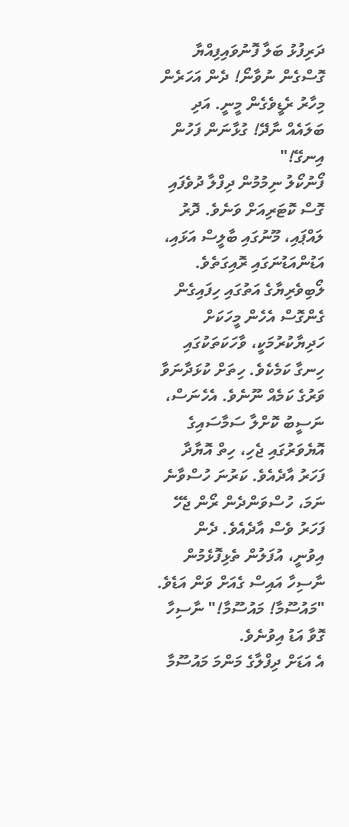ދަރިފުޅު ބަލާ ފޮނުވައިފިއްޔާ ގޮސްގެން ނުވާނޯ! ދެން އަހަރެން މިހާރު ރެޑީވެގެން މީނީ. އަދި ބަލައެއް ނާދޭ! ގުޅާނަން ފަހުން އިނގޭ!"
ފޯނުކޯލު ނިމުމުން ދިފްލާ ދުވެފައި ގޮސް ކޮޓަރިއަށް ވަނެވެ. ދޮރު ލައްޕައި، މޫނުގައި ބާލީސް އަޅައި، އަޑުންއަޑުނަގައި ރޮއިގަތެވެ. ލޯބިވެރިޔާގެ އަތުގައި ހިފައިގެން ގެންގޮސް އެހެން މީހަކަށް ހަދިޔާކުރުމަކީ، ވާހަކަތަކުގައި ހިނގާ ކަމެކެވެ. ހިތަށް ކުޅަދާނަވާ ވަރުގެ ކަމެއް ނޫނެވެ. އެހެނަސް، ނަސީބު ކޮށްލާ ސަމާސައިގެ އޮޔެވަރުގައި ޖެހި، ހިތް އޮޔާދާ ފަހަރު އާދެއެވެ. ކަރުނަ ހުސްވާނެ ނަމަ، ހުސްވަންދެން ރޯން ޖެހޭ ފަހަރު ވެސް އާދެއެވެ. ދެން އިވުނީ، އުފަލުން ތެޅިފޮޅެމުން ނާސިހާ އައިސް ގެއަށް ވަން އަޑެވެ.
"މައުސޫމާ! މައުސޫމާ!" ނާސިހާ ގޮވާ އަޑު އިވުނެވެ.
އެ އަޑަށް ދިފްލާގެ މަންމަ މައުސޫމާ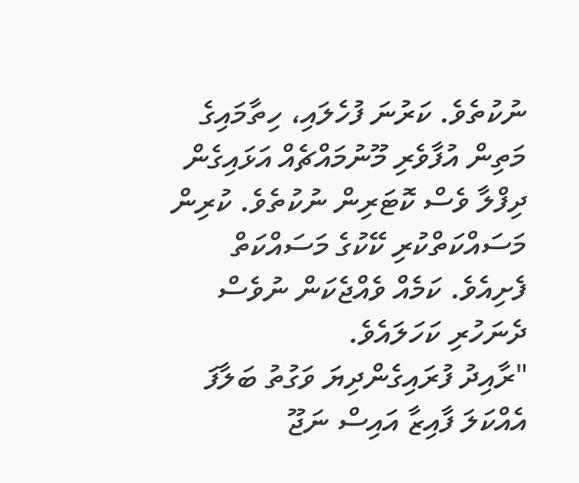ނުކުތެވެ. ކަރުނަ ފުހެލައި، ހިތާމައިގެ މަތިން އުފާވެރި މޫނުމައްޗެއް އަޅައިގެން ދިފްލާ ވެސް ކޮޓަރިން ނުކުތެވެ. ކުރިން މަސައްކަތްކުރި ކޭކުގެ މަސައްކަތް ފެށިއެވެ. ކަމެއް ވެއްޖެކަން ނުވެސް ދެނަހުރި ކަހަލައެވެ.
"ރާއިދު ފުރައިގެންދިޔަ ވަގުތު ބަލާފަ އެއްކަލަ ފާއިޒާ އައިސް ނަޖޫ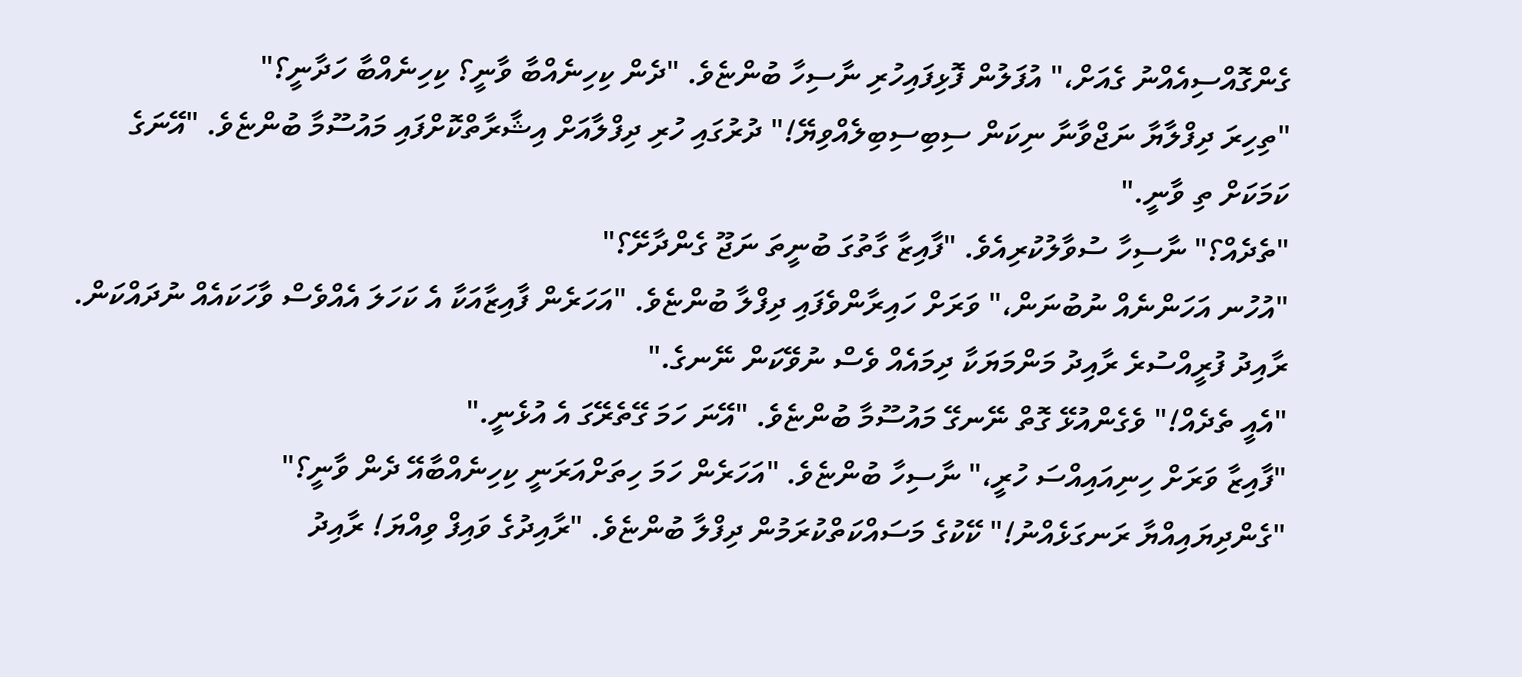ގެންގޮއްސިއެއްނު ގެއަށް،" އުފަލުން ފޮޅިފައިހުރި ނާސިހާ ބުންޏެވެ. "ދެން ކިހިނެއްބާ ވާނީ؟ ކިހިނެއްބާ ހަދާނީ؟"
"ތިހިރަ ދިފްލާޔާ ނަޖްވާނާ ނިކަން ސިބިސިބިލެއްވިޔޭ!" ދުރުގައި ހުރި ދިފްލާއަށް އިޝާރާތްކޮށްފައި މައުސޫމާ ބުންޏެވެ. "އޭނަގެ ކަމަކަށް ތި ވާނީ."
"ތެދެއް؟" ނާސިހާ ސުވާލުކުރިއެވެ. "ފާއިޒާ ގާތުގަ ބުނީތަ ނަޖޫ ގެންދާށޭ؟"
"އުހުނ އަހަންނެއް ނުބުނަން،" ވަރަށް ހައިރާންވެފައި ދިފްލާ ބުންޏެވެ. "އަހަރެން ފާއިޒާއަކާ އެ ކަހަލަ އެއްވެސް ވާހަކައެއް ނުދައްކަން. ރާއިދު ފުރީއްސުރެ ރާއިދު މަންމަޔަކާ ދިމައެއް ވެސް ނުވޭކަން ނޭނގެ."
"އެއީ ތެދެއް!" ވެގެންއުޅޭ ގޮތް ނޭނގޭ މައުސޫމާ ބުންޏެވެ. "އޭނަ ހަމަ ގޭތެރޭގަ އެ އުޅެނީ."
"ފާއިޒާ ވަރަށް ހިނިއައިއްސަ ހުރީ،" ނާސިހާ ބުންޏެވެ. "އަހަރެން ހަމަ ހިތަށްއަރަނީ ކިހިނެއްބާއޭ ދެން ވާނީ؟"
"ގެންދިޔައިއްޔާ ރަނގަޅެއްނު!" ކޭކުގެ މަސައްކަތްކުރަމުން ދިފްލާ ބުންޏެވެ. "ރާއިދުގެ ވައިފް ވިއްޔަ! ރާއިދު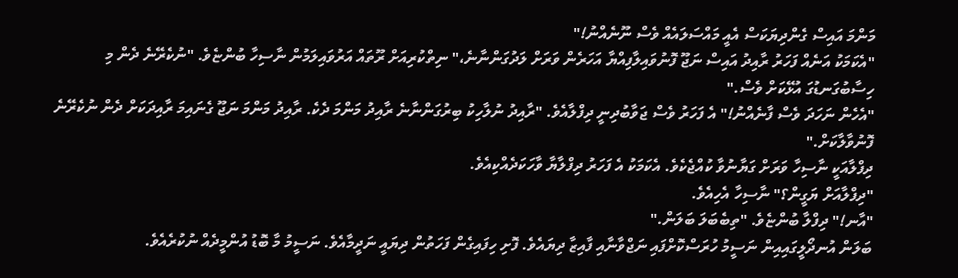މަންމަ އައިސް ގެންދިޔަކަސް އެއީ މައްސަލައެއް ވެސް ނޫނެއްނު!"
"އެކަމަކު އަނެއް ފަހަރު ރާއިދު އައިސް ނަޖޫ ފޮނުވައިލާފިއްޔާ އަހަރެން ވަރަށް ލަދުގަންނާނެ،" ނިތްކުރިއަށް ރޫތައް އަރުވައިލަމުން ނާސިހާ ބުންޏެވެ. "ނުކެރޭނެ ދެން މި ހިސާބުގަނޑުގަ އުޅޭކަށް ވެސް."
"އެހެން ނަހަދަ ވެސް ފާނެއްނު!" އެ ފަހަރު ވެސް ޖަވާބުދިނީ ދިފްލާއެވެ. "ރާއިދު ނުލާހިކު ބިރުގަންނާނެ ރާއިދު މަންމަ ދެކެ. ރާއިދު މަންމަ ނަޖޫ ގެނައިމަ ރާއިދަކަށް ދެން ނުކެރޭނެ ފޮނުވާލާކަށް."
ދިފްލާއަކީ ނާސިހާ ވަރަށް ގަޔާނުވާ ކުއްޖެކެވެ. އެކަމަކު އެ ފަހަރު ދިފްލާޔާ ވާހަކަދެއްކިއެވެ.
"ދިފްލާއަށް ޔަގީން؟" ނާސިހާ އެހިއެވެ.
"އާނ!" ދިފްލާ ބުންޏެވެ. "ތިބެބަލަ ބަލަން."
ބަލަން އުނދޯލީގައިއިން ނަސީމު ހުރަސްކޮށްފައި ނަޖްވާނާއި ފާއިޒާ ދިޔައެވެ. ފޮށި ހިފައިގެން ފަހަތުން ދިޔައީ ނަދީމާއެވެ. ނަސީމު މާ ބޮޑު އުންމީދެއް ނުކުރެއެވެ.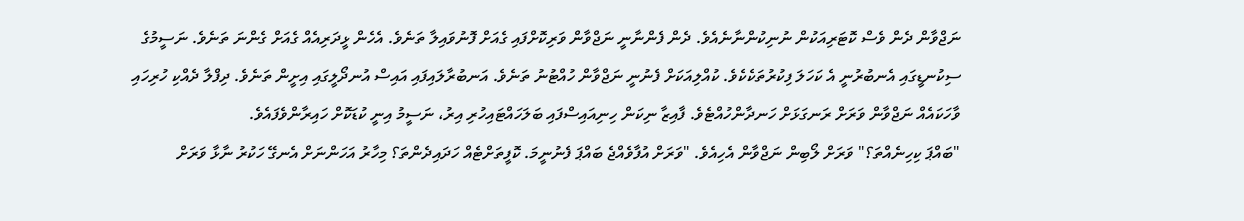ނަޖްވާން ދެން ވެސް ކޮޓަރިއަކުން ނުނިކުންނާނެއެވެ. ދެން ފެންނާނީ ނަޖްވާން ވަރިކޮށްފައި ގެއަށް ފޮނުވައިލާ ތަނެވެ. އެހެން ޅީދަރިއެއް ގެއަށް ގެންނަ ތަނެވެ. ނަސީމުގެ ސިކުނޑީގައި އެނބުރުނީ އެ ކަހަލަ ފިކުރުތަކެކެވެ. ކުއްލިއަކަށް ފެނުނީ ނަޖްވާން ހުއްޓުނު ތަނެވެ. އަނބުރާލައިފައި އައިސް އުނދޯލީގައި އިށީން ތަނެވެ. ދިފްލާ ދެއްކި ހުރިހައި ވާހަކައެއް ނަޖްވާން ވަރަށް ރަނގަޅަށް ހަނދާންހުއްޓެވެ. ފާއިޒާ ނިކަން ހިނިއައިސްފައި ބަލަހައްޓައިހުރި އިރު، ނަސީމު އިނީ ކުޑަކޮށް ހައިރާންވެފައެވެ.
"ބައްޕަ ކިހިނެއްތަ؟" ވަރަށް ލޯބިން ނަޖްވާން އެހިއެވެ. "ވަރަށް އުފާވެއްޖެ ބައްޕަ ފެނުނީމަ. ކޮފީތަށްޓެއް ހަދައިދެންތަ؟ މިހާރު އަހަންނަށް އެނގޭ ހަކުރު ނާޅާ ވަރަށް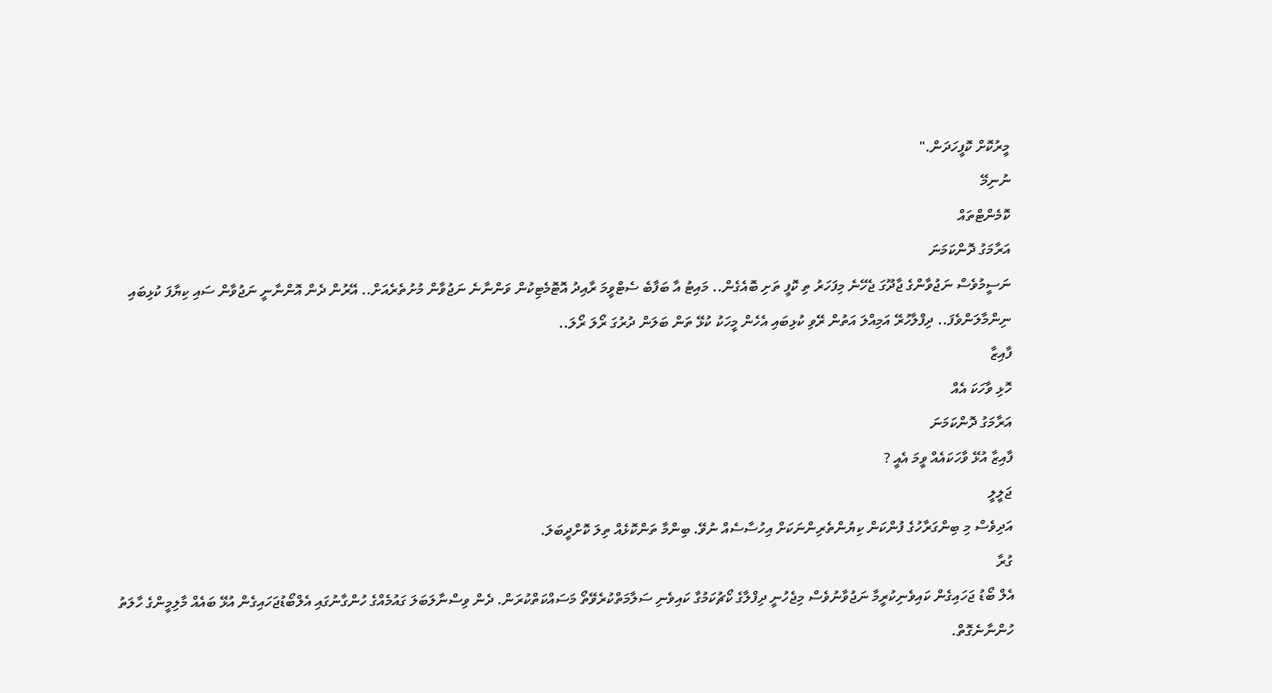މީރުކޮށް ކޮފީހަދަން."
ނުނިމޭ
ކޮމެންޓްތައް
އަރާމަގު ދޮންކަމަނަ
ނަސީމުވެސް ނަޖުވާންގެ ޖާދޫގަ ޖެހޭނެ މިފަހަރު ތި ކޮފީ ތަށި ބޮއެގެން.. މައިޓު އާ ބަފާބެ ސެޓްވީމަ ރާއިދު އޮޓޮމެޓިކުން ވަންނާނެ ނަޖުވާން މުށުތެރެއަށް.. އޭރުން ދެން އޮންނާނީ ނަޖުވާން ސައި ކިޔާފަ ކުޅިބައި ނިންމާލަންވެފަ.. ދިފްލާހުރޭ އަމިއްލަ އަތުން ރޭވި ކުޅިބައި އެހެން މީހަކު ކުޅޭ ތަން ބަލަން ދުރުގަ ރޯލަ ރޯލަ..
ފާއިޒާ
ހޮޅި ވާހަކަ އެއް
އަރާމަގު ދޮންކަމަނަ
ފާއިޒާ އުޅޭ ވާހަކައެއް ވީމަ އެއީ ?
ޖަލީލީ
އަދިވެސް މި ބިންގަރާހުގެ ފުންކަން ކިޔުންތެރިންނަކަށް އިހުސާސެއް ނުވޭ. ބިންމާ ތަންކޮޅެއް ތިލަ ކޮށްދީބަލަ.
ގުރާ
އެލް ބޯޑު ޖަހައިގެން ކައިވެނިކުރީމާ ނަޖުވާނުވެސް މިޖެހުނީ ދިފްލާގެ ކޯޗުކަމުގާ ކައިވެނި ސަލާމަތްކުރެވޭތޯ މަސައްކަތްކުރަން. ދެން ވިސްނާލަބަލަ ގައުމެއްގެ ހުންގާނުގައި އެލްބޯޑުޖަހައިގެން އުޅޭ ބައެއް މާލިމީންގެ ހާލަތު ހުންނާނެގޮތް.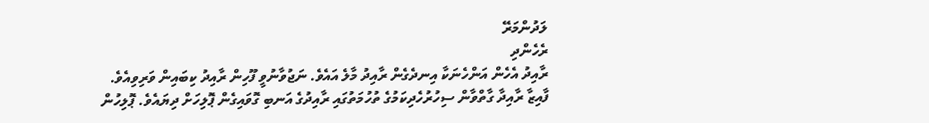ލަދުންމަރޭ
ރެހެންދި
ރާއިދު އެހެން އަންހެނަކާ އިނދެގެން ރާއިދު މާލެ އައެވެ. ނަޖުވާނުވީ ފޫހިން ރާއިދު ކިބައިން ވަރިވިއެވެ. ފާއިޒާ ރާއިދާ ގާތްވާން ސިހުރުހެދިކަމުގެ ތުހުމަތުގައި ރާއިދުގެ އަނބި ގޮވައިގެން ޕޮލިހަށް ދިޔައެވެ. ޕޮލިހުން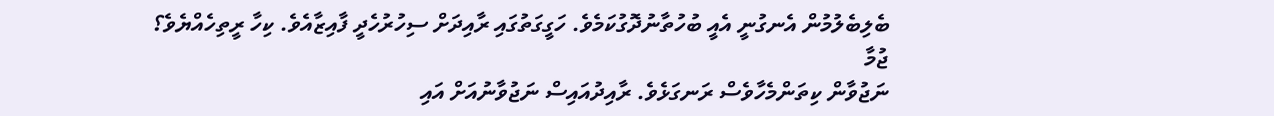ބެލިބެލުމުން އެނގުނީ އެއީ ބުހުތާނުދޮގުކަމެވެ. ހަގީގަތުގައި ރާއިދަށް ސިހުރުހެދީ ފާއިޒާއެވެ. ކިހާ ރީތިހެއްޔެވެ؟
ޖުމާ
ނަޖުވާން ކިތަންމެހާވެސް ރަނގަޅެވެ. ރާއިދުއައިސް ނަޖުވާނުއަށް އައި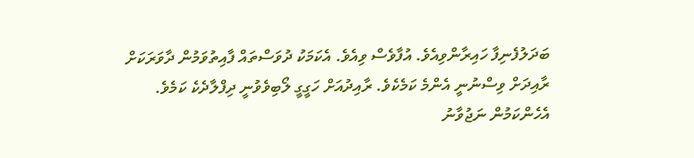ބަދަލުފެނިފާ ހައިރާންވިއެވެ. އުފާވެސް ވިއެވެ. އެކަމަކު ދުވަސްތައް ފާއިތުވަމުން ދާވަރަކަށް ރާއިދަށް ވިސްނުނީ އެންމެ ކަމެކެވެ. ރާއިދުއަށް ހަގީގީ ލޯބިވެވުނީ ދިފްލާދެކެ ކަމެވެ. އެހެންކަމުން ނަޖުވާނު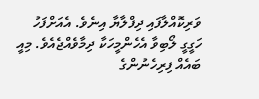ވަރިކޮއްލާފައި ދިފްލާޔާ އިނެވެ. އެއަށްފަހު ހަގީގީ ލޯބިވާ އެހެންމީހަކާ ދިމާވެއްޖެއެވެ. މިއީ ބައެއް ފިރިހެނުންގެ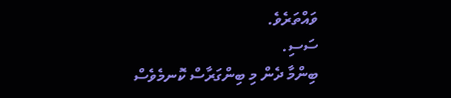ވައްތަރެވެ.
ސަސި.
ބިންމާ ދެން މި ބިންގަރާސް ކޮނމެވެސް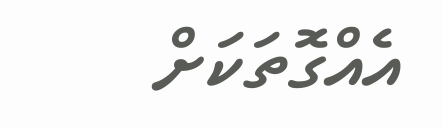އެއްގޮތަކަށް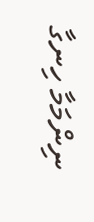ނިންމަމާ ހިނގާ